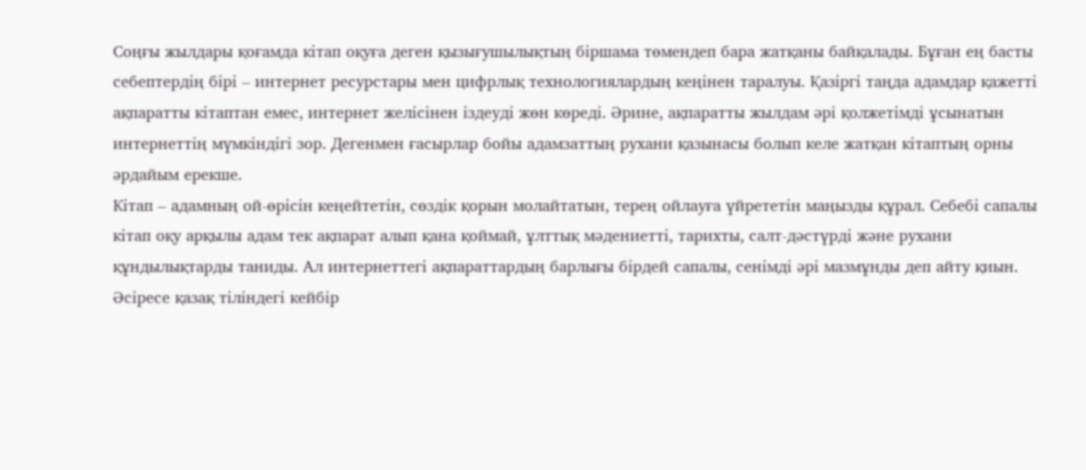Соңғы жылдары қоғамда кітап оқуға деген қызығушылықтың біршама төмендеп бара жатқаны байқалады. Бұған ең басты себептердің бірі – интернет ресурстары мен цифрлық технологиялардың кеңінен таралуы. Қазіргі таңда адамдар қажетті ақпаратты кітаптан емес, интернет желісінен іздеуді жөн көреді. Әрине, ақпаратты жылдам әрі қолжетімді ұсынатын интернеттің мүмкіндігі зор. Дегенмен ғасырлар бойы адамзаттың рухани қазынасы болып келе жатқан кітаптың орны әрдайым ерекше.
Кітап – адамның ой-өрісін кеңейтетін, сөздік қорын молайтатын, терең ойлауға үйрететін маңызды құрал. Себебі сапалы кітап оқу арқылы адам тек ақпарат алып қана қоймай, ұлттық мәдениетті, тарихты, салт-дәстүрді және рухани құндылықтарды таниды. Ал интернеттегі ақпараттардың барлығы бірдей сапалы, сенімді әрі мазмұнды деп айту қиын. Әсіресе қазақ тіліндегі кейбір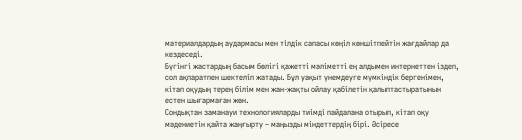материалдардың аудармасы мен тілдік сапасы көңіл көншітпейтін жағдайлар да кездеседі.
Бүгінгі жастардың басым бөлігі қажетті мәліметті ең алдымен интернеттен іздеп, сол ақпаратпен шектеліп жатады. Бұл уақыт үнемдеуге мүмкіндік бергенімен, кітап оқудың терең білім мен жан-жақты ойлау қабілетін қалыптастыратынын естен шығармаған жөн.
Сондықтан заманауи технологияларды тиімді пайдалана отырып, кітап оқу мәдениетін қайта жаңғырту – маңызды міндеттердің бірі. Әсіресе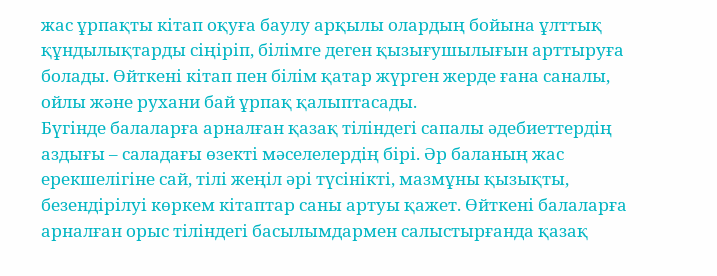жас ұрпақты кітап оқуға баулу арқылы олардың бойына ұлттық құндылықтарды сіңіріп, білімге деген қызығушылығын арттыруға болады. Өйткені кітап пен білім қатар жүрген жерде ғана саналы, ойлы және рухани бай ұрпақ қалыптасады.
Бүгінде балаларға арналған қазақ тіліндегі сапалы әдебиеттердің аздығы – саладағы өзекті мәселелердің бірі. Әр баланың жас ерекшелігіне сай, тілі жеңіл әрі түсінікті, мазмұны қызықты, безендірілуі көркем кітаптар саны артуы қажет. Өйткені балаларға арналған орыс тіліндегі басылымдармен салыстырғанда қазақ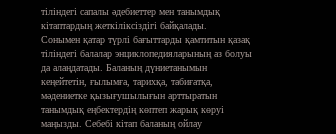тіліндегі сапалы әдебиеттер мен танымдық кітаптардың жеткіліксіздігі байқалады.
Сонымен қатар түрлі бағыттарды қамтитын қазақ тіліндегі балалар энциклопедияларының аз болуы да алаңдатады. Баланың дүниетанымын кеңейтетін, ғылымға, тарихқа, табиғатқа, мәдениетке қызығушылығын арттыратын танымдық еңбектердің көптеп жарық көруі маңызды. Себебі кітап баланың ойлау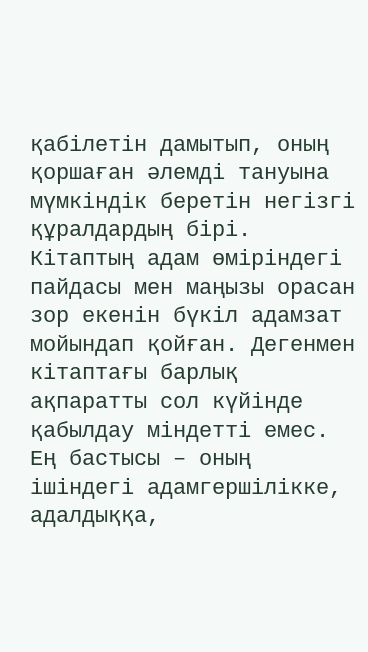қабілетін дамытып, оның қоршаған әлемді тануына мүмкіндік беретін негізгі құралдардың бірі.
Кітаптың адам өміріндегі пайдасы мен маңызы орасан зор екенін бүкіл адамзат мойындап қойған. Дегенмен кітаптағы барлық ақпаратты сол күйінде қабылдау міндетті емес. Ең бастысы – оның ішіндегі адамгершілікке, адалдыққа,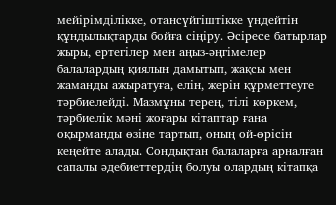мейірімділікке, отансүйгіштікке үндейтін құндылықтарды бойға сіңіру. Әсіресе батырлар жыры, ертегілер мен аңыз-әңгімелер балалардың қиялын дамытып, жақсы мен жаманды ажыратуға, елін, жерін құрметтеуге тәрбиелейді. Мазмұны терең, тілі көркем, тәрбиелік мәні жоғары кітаптар ғана оқырманды өзіне тартып, оның ой-өрісін кеңейте алады. Сондықтан балаларға арналған сапалы әдебиеттердің болуы олардың кітапқа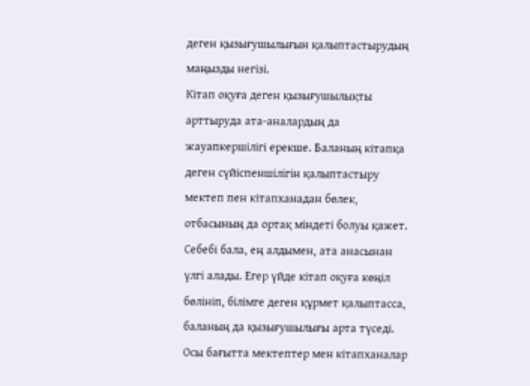деген қызығушылығын қалыптастырудың маңызды негізі.
Кітап оқуға деген қызығушылықты арттыруда ата-аналардың да жауапкершілігі ерекше. Баланың кітапқа деген сүйіспеншілігін қалыптастыру мектеп пен кітапханадан бөлек, отбасының да ортақ міндеті болуы қажет. Себебі бала, ең алдымен, ата анасынан үлгі алады. Егер үйде кітап оқуға көңіл бөлініп, білімге деген құрмет қалыптасса, баланың да қызығушылығы арта түседі. Осы бағытта мектептер мен кітапханалар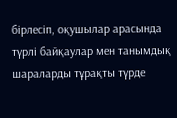бірлесіп, оқушылар арасында түрлі байқаулар мен танымдық шараларды тұрақты түрде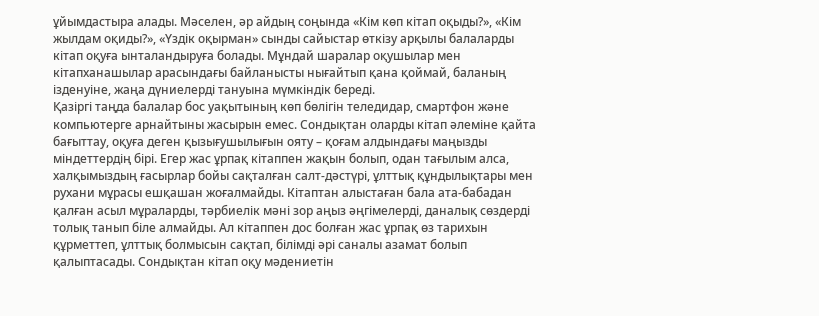ұйымдастыра алады. Мәселен, әр айдың соңында «Кім көп кітап оқыды?», «Кім жылдам оқиды?», «Үздік оқырман» сынды сайыстар өткізу арқылы балаларды кітап оқуға ынталандыруға болады. Мұндай шаралар оқушылар мен кітапханашылар арасындағы байланысты нығайтып қана қоймай, баланың ізденуіне, жаңа дүниелерді тануына мүмкіндік береді.
Қазіргі таңда балалар бос уақытының көп бөлігін теледидар, смартфон және компьютерге арнайтыны жасырын емес. Сондықтан оларды кітап әлеміне қайта бағыттау, оқуға деген қызығушылығын ояту – қоғам алдындағы маңызды міндеттердің бірі. Егер жас ұрпақ кітаппен жақын болып, одан тағылым алса, халқымыздың ғасырлар бойы сақталған салт-дәстүрі, ұлттық құндылықтары мен рухани мұрасы ешқашан жоғалмайды. Кітаптан алыстаған бала ата-бабадан қалған асыл мұраларды, тәрбиелік мәні зор аңыз әңгімелерді, даналық сөздерді толық танып біле алмайды. Ал кітаппен дос болған жас ұрпақ өз тарихын құрметтеп, ұлттық болмысын сақтап, білімді әрі саналы азамат болып қалыптасады. Сондықтан кітап оқу мәдениетін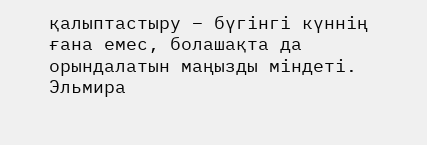қалыптастыру – бүгінгі күннің ғана емес, болашақта да орындалатын маңызды міндеті.
Эльмира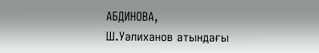АБДИНОВА,
Ш.Уәлиханов атындағы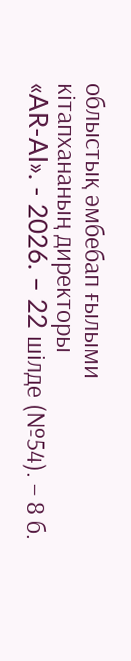облыстық әмбебап ғылыми
кітапхананың директоры
«AR-AI». - 2026. – 22 шілде (№54). – 8 б.